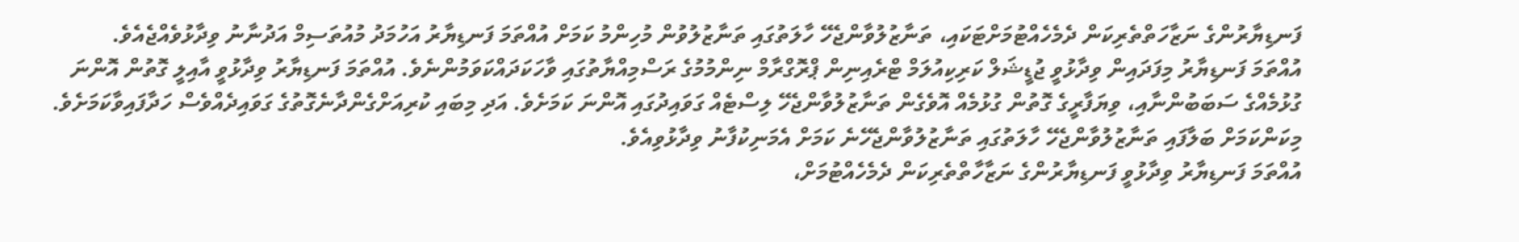ފަނޑިޔާރުންގެ ނަޒާހަތްތެރިކަން ދެމެހެއްޓުމަށްޓަކައި، ތަނާޒުލުވާންޖެހޭ ހާލަތުގައި ތަނާޒުލުވުން މުހިންމު ކަމަށް އުއްތަމަ ފަނޑިޔާރު އަހުމަދު މުއުތަސިމް އަދުނާނު ވިދާޅުވެއްޖެއެވެ.
އުއްތަމަ ފަނޑިޔާރު މިފަދައިން ވިދާޅުވީ ޖުޑީޝަލް ކަރިކިއުލަމް ޓްރެއިނިން ޕްރޮގްރާމް ނިންމުމުގެ ރަސްމިއްޔާތުގައި ވާހަކަދައްކަވަމުންނެވެ. އުއްތަމަ ފަނޑިޔާރު ވިދާޅުވީ އާއިލީ ގޮތުން އޮންނަ ގުޅުމެއްގެ ސަބަބުންނާއި، ވިޔަފާރީގެ ގޮތުން ގުޅުމެއް އޮވެގެން ތަނާޒުލުވާންޖެހޭ ލިސްޓެއް ގަވައިދުގައި އޮންނަ ކަމަށެވެ. އަދި މިބައި ކުރިއަށްގެންދާނެގޮތުގެ ގަވައިދެއްވެސް ހަދާފައިވާކަމަށެވެ. މިކަންކަމަށް ބަލާފައި ތަނާޒުލުވާންޖެހޭ ހާލަތުގައި ތަނާޒުލުވާންޖެހޭނެ ކަމަށް އެމަނިކުފާނު ވިދާޅުވިއެވެ.
އުއްތަމަ ފަނޑިޔާރު ވިދާޅުވީ ފަނޑިޔާރުންގެ ނަޒާހާތްތެރިކަން ދެމެހެއްޓުމަށް،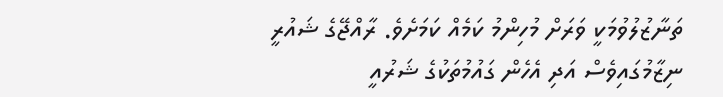ތަނާޒުލުވުމަކީ ވަރަށް މުހިންމު ކަމެއް ކަމަށެވެ. ރާއްޖޭގެ ޝައުރީ ނިޒާމުގައިވެސް އަދި އެހެން ގައުމުތަކުގެ ޝަރުއީ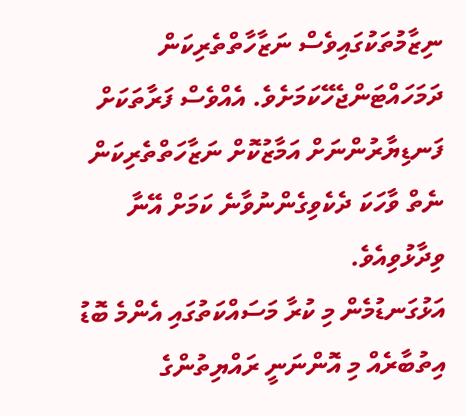ނިޒާމުތަކުގައިވެސް ނަޒާހާތްތެރިކަން ދަމަހައްޓަންޖެހޭކަމަށެވެ. އެއްވެސް ފަރާތަކަށް ފަނޑިޔާރުންނަށް އަމާޒުކޮށް ނަޒާހަތްތެރިކަން ނެތް ވާހަކަ ދެކެވިގެންނުވާނެ ކަމަށް އޭނާ ވިދާޅުވިއެވެ.
އަޅުގަނޑުމެން މި ކުރާ މަސައްކަތުގައި އެންމެ ބޮޑު އިތުބާރެއް މި އޮންނަނީ ރައްޔިތުންގެ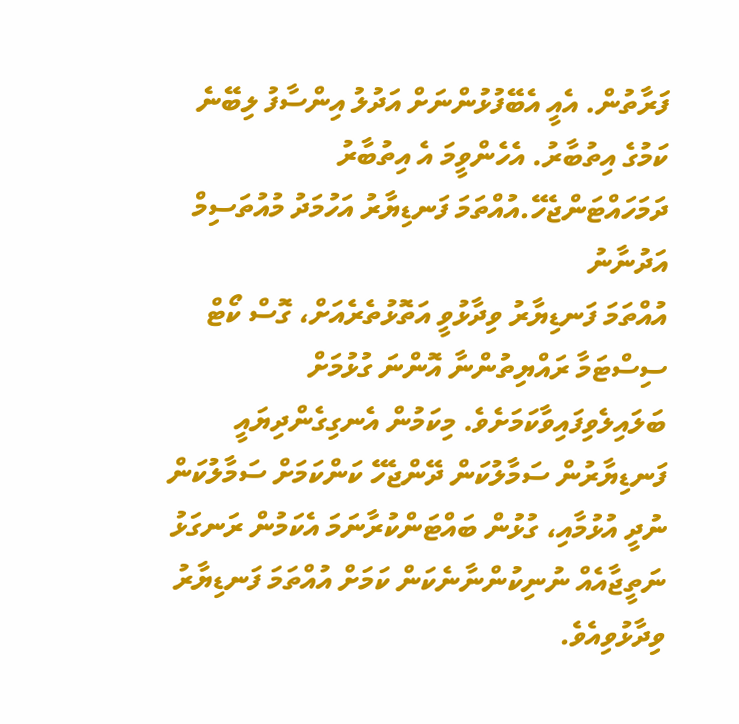ފަރާތުން. އެއީ އެބޭފުޅުންނަށް އަދުލު އިންސާފު ލިބޭނެ ކަމުގެ އިތުބާރު. އެހެންވީމަ އެ އިތުބާރު ދަމަހައްޓަންޖެހޭ.އުއްތަމަ ފަނޑިޔާރު އަހުމަދު މުއުތަސިމް އަދުނާނު
އުއްތަމަ ފަނޑިޔާރު ވިދާޅުވީ އަތޮޅުތެރެއަށް، ގޮސް ކޯޓް ސިސްޓަމާ ރައްޔިތުންނާ އޮންނަ ގުޅުމަށް ބަލައިލެވިފައިވާކަމަށެވެ. މިކަމުން އެނގިގެންދިޔައީ ފަނޑިޔާރުން ސަމާލުކަން ދޭންޖެހޭ ކަންކަމަށް ސަމާލުކަން ނުދީ އުޅުމާއި، ގުޅުން ބައްޓަންކުރާނަމަ އެކަމުން ރަނގަޅު ނަތީޖާއެއް ނުނިކުންނާނެކަން ކަމަށް އުއްތަމަ ފަނޑިޔާރު ވިދާޅުވިއެވެ.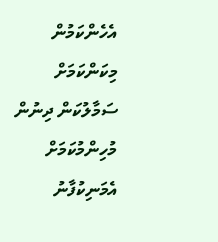އެހެންކަމުން މިކަންކަމަށް ސަމާލުކަން ދިނުން މުހިންމުކަމަށް އެމަނިކުފާނު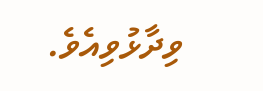ވިދާޅުވިއެވެ.